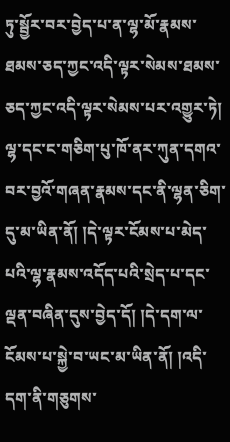ཏུ་སྦྱོར་བར་བྱེད་པ་ན་ལྷ་མོ་རྣམས་ཐམས་ཅད་ཀྱང་འདི་ལྟར་སེམས་ཐམས་ཅད་ཀྱང་འདི་ལྟར་སེམས་པར་འགྱུར་ཏེ། ལྷ་དང་ང་གཅིག་པུ་ཁོ་ནར་ཀུན་དགའ་བར་བྱའོ་གཞན་རྣམས་དང་ནི་ལྷན་ཅིག་དུ་མ་ཡིན་ནོ། །དེ་ལྟར་ངོམས་པ་མེད་པའི་ལྷ་རྣམས་འདོད་པའི་སྲེད་པ་དང་ལྡན་བཞིན་དུས་བྱེད་དོ། །དེ་དག་ལ་ངོམས་པ་སྐྱེ་བ་ཡང་མ་ཡིན་ནོ། །འདི་དག་ནི་གཅུགས་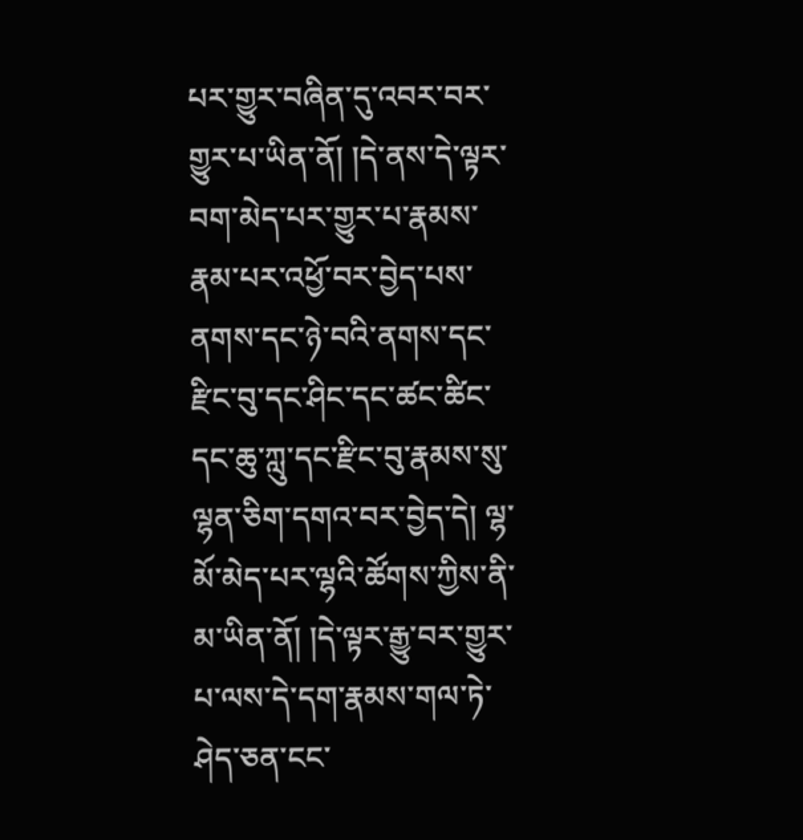པར་གྱུར་བཞིན་དུ་འབར་བར་གྱུར་པ་ཡིན་ནོ། །དེ་ནས་དེ་ལྟར་བག་མེད་པར་གྱུར་པ་རྣམས་རྣམ་པར་འཕྱོ་བར་བྱེད་པས་ནགས་དང་ཉེ་བའི་ནགས་དང་རྫིང་བུ་དང་ཤིང་དང་ཚང་ཚིང་དང་ཆུ་ཀླུ་དང་རྫིང་བུ་རྣམས་སུ་ལྷན་ཅིག་དགའ་བར་བྱེད་དེ། ལྷ་མོ་མེད་པར་ལྷའི་ཚོགས་ཀྱིས་ནི་མ་ཡིན་ནོ། །དེ་ལྟར་རྒྱུ་བར་གྱུར་པ་ལས་དེ་དག་རྣམས་གལ་ཏེ་ཤེད་ཅན་ངང་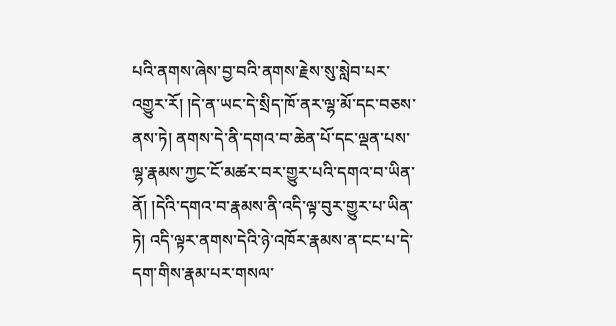པའི་ནགས་ཞེས་བྱ་བའི་ནགས་རྗེས་སུ་སླེབ་པར་འགྱུར་རོ། །དེ་ན་ཡང་དེ་སྲིད་ཁོ་ནར་ལྷ་མོ་དང་བཅས་ནས་ཏེ། ནགས་དེ་ནི་དགའ་བ་ཆེན་པོ་དང་ལྡན་པས་ལྷ་རྣམས་ཀྱང་ངོ་མཚར་བར་གྱུར་པའི་དགའ་བ་ཡིན་ནོ། །དེའི་དགའ་བ་རྣམས་ནི་འདི་ལྟ་བུར་གྱུར་པ་ཡིན་ཏེ། འདི་ལྟར་ནགས་དེའི་ཉེ་འཁོར་རྣམས་ན་ངང་པ་དེ་དག་གིས་རྣམ་པར་གསལ་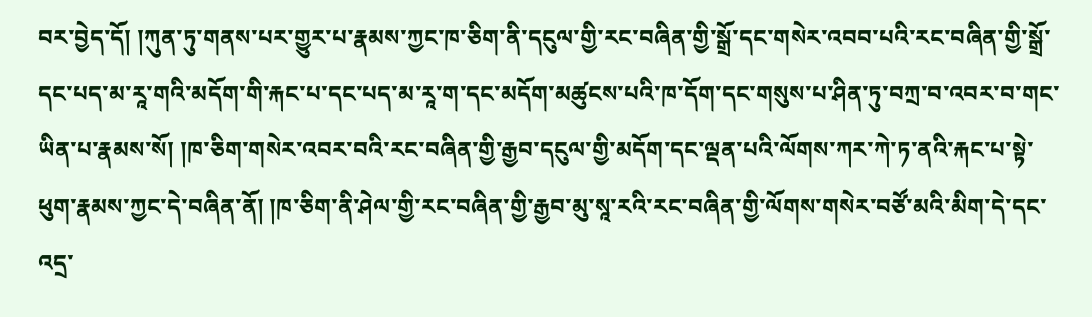བར་བྱེད་དོ། །ཀུན་ཏུ་གནས་པར་གྱུར་པ་རྣམས་ཀྱང་ཁ་ཅིག་ནི་དངུལ་གྱི་རང་བཞིན་གྱི་སྒྲོ་དང་གསེར་འབབ་པའི་རང་བཞིན་གྱི་སྒྲོ་དང་པད་མ་རཱ་གའི་མདོག་གི་རྐང་པ་དང་པད་མ་རཱ་ག་དང་མདོག་མཚུངས་པའི་ཁ་དོག་དང་གསུས་པ་ཤིན་ཏུ་བཀྲ་བ་འབར་བ་གང་ཡིན་པ་རྣམས་སོ། །ཁ་ཅིག་གསེར་འབར་བའི་རང་བཞིན་གྱི་རྒྱབ་དངུལ་གྱི་མདོག་དང་ལྡན་པའི་ལོགས་ཀར་ཀེ་ཏ་ནའི་རྐང་པ་སྟེ་ཕུག་རྣམས་ཀྱང་དེ་བཞིན་ནོ། །ཁ་ཅིག་ནི་ཤེལ་གྱི་རང་བཞིན་གྱི་རྒྱབ་མུ་སཱ་རའི་རང་བཞིན་གྱི་ལོགས་གསེར་བཙོ་མའི་མིག་དེ་དང་འདྲ་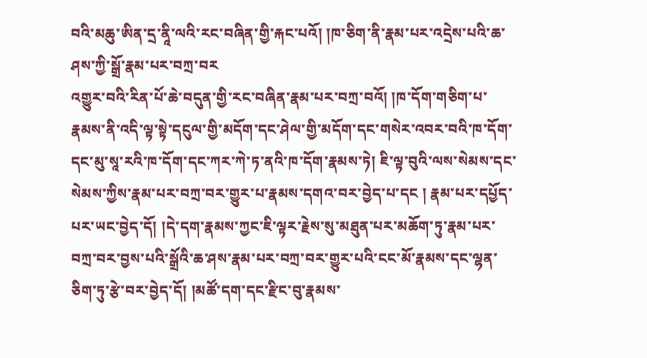བའི་མཆུ་ཨིན་དྲ་ནཱི་ལའི་རང་བཞིན་གྱི་རྐང་པའོ། །ཁ་ཅིག་ནི་རྣམ་པར་འདྲེས་པའི་ཆ་ཤས་ཀྱི་སྒྲོ་རྣམ་པར་བཀྲ་བར
འགྱུར་བའི་རིན་པོ་ཆེ་བདུན་གྱི་རང་བཞིན་རྣམ་པར་བཀྲ་བའོ། །ཁ་དོག་གཅིག་པ་རྣམས་ནི་འདི་ལྟ་སྟེ་དངུལ་གྱི་མདོག་དང་ཤེལ་གྱི་མདོག་དང་གསེར་འབར་བའི་ཁ་དོག་དང་མུ་སཱ་རའི་ཁ་དོག་དང་ཀར་ཀེ་ཏ་ནའི་ཁ་དོག་རྣམས་ཏེ། ཇི་ལྟ་བུའི་ལས་སེམས་དང་སེམས་ཀྱིས་རྣམ་པར་བཀྲ་བར་གྱུར་པ་རྣམས་དགའ་བར་བྱེད་པ་དང ། རྣམ་པར་དཔྱོད་པར་ཡང་བྱེད་དོ། །དེ་དག་རྣམས་ཀྱང་ཇི་ལྟར་རྗེས་སུ་མཐུན་པར་མཆོག་ཏུ་རྣམ་པར་བཀྲ་བར་བྱས་པའི་སྒྲོའི་ཆ་ཤས་རྣམ་པར་བཀྲ་བར་གྱུར་པའི་ངང་མོ་རྣམས་དང་ལྷན་ཅིག་ཏུ་རྩེ་བར་བྱེད་དོ། །མཚོ་དག་དང་རྫིང་བུ་རྣམས་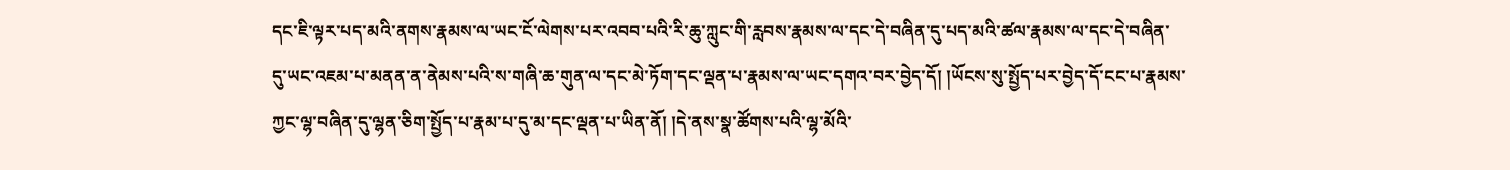དང་ཇི་ལྟར་པད་མའི་ནགས་རྣམས་ལ་ཡང་ངོ་ལེགས་པར་འབབ་པའི་རི་ཆུ་ཀླུང་གི་རླབས་རྣམས་ལ་དང་དེ་བཞིན་དུ་པད་མའི་ཚལ་རྣམས་ལ་དང་དེ་བཞིན་དུ་ཡང་འཇམ་པ་མནན་ན་ནེམས་པའི་ས་གཞི་ཆ་གུན་ལ་དང་མེ་ཏོག་དང་ལྡན་པ་རྣམས་ལ་ཡང་དགའ་བར་བྱེད་དོ། །ཡོངས་སུ་སྤྱོད་པར་བྱེད་དོ་ངང་པ་རྣམས་ཀྱང་ལྷ་བཞིན་དུ་ལྷན་ཅིག་སྤྱོད་པ་རྣམ་པ་དུ་མ་དང་ལྡན་པ་ཡིན་ནོ། །དེ་ནས་སྣ་ཚོགས་པའི་ལྷ་མོའི་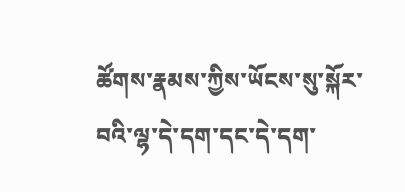ཚོགས་རྣམས་ཀྱིས་ཡོངས་སུ་སྐོར་བའི་ལྷ་དེ་དག་དང་དེ་དག་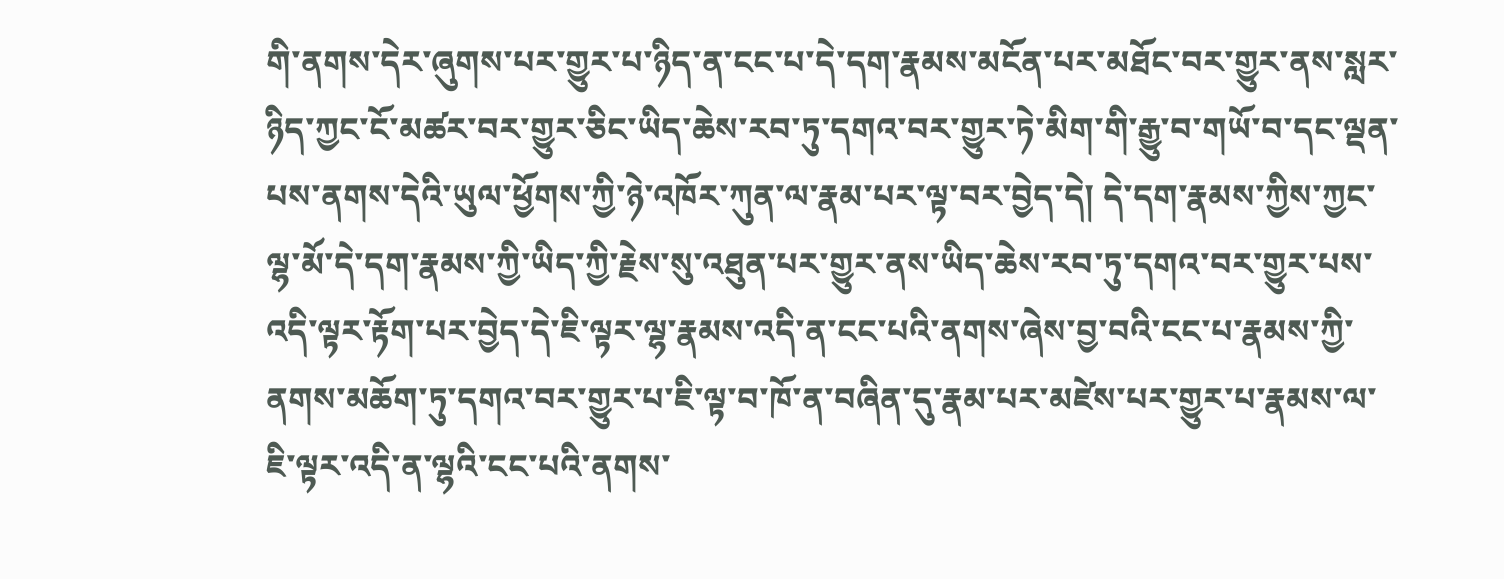གི་ནགས་དེར་ཞུགས་པར་གྱུར་པ་ཉིད་ན་ངང་པ་དེ་དག་རྣམས་མངོན་པར་མཐོང་བར་གྱུར་ནས་སླར་ཉིད་ཀྱང་ངོ་མཚར་བར་གྱུར་ཅིང་ཡིད་ཆེས་རབ་ཏུ་དགའ་བར་གྱུར་ཏེ་མིག་གི་རྒྱུ་བ་གཡོ་བ་དང་ལྡན་པས་ནགས་དེའི་ཡུལ་ཕྱོགས་ཀྱི་ཉེ་འཁོར་ཀུན་ལ་རྣམ་པར་ལྟ་བར་བྱེད་དེ། དེ་དག་རྣམས་ཀྱིས་ཀྱང་ལྷ་མོ་དེ་དག་རྣམས་ཀྱི་ཡིད་ཀྱི་རྗེས་སུ་འཐུན་པར་གྱུར་ནས་ཡིད་ཆེས་རབ་ཏུ་དགའ་བར་གྱུར་པས་འདི་ལྟར་རྟོག་པར་བྱེད་དེ་ཇི་ལྟར་ལྷ་རྣམས་འདི་ན་ངང་པའི་ནགས་ཞེས་བྱ་བའི་ངང་པ་རྣམས་ཀྱི་ནགས་མཆོག་ཏུ་དགའ་བར་གྱུར་པ་ཇི་ལྟ་བ་ཁོ་ན་བཞིན་དུ་རྣམ་པར་མཛེས་པར་གྱུར་པ་རྣམས་ལ་ཇི་ལྟར་འདི་ན་ལྷའི་ངང་པའི་ནགས་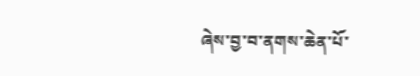ཞེས་བྱ་བ་ནགས་ཆེན་པོ་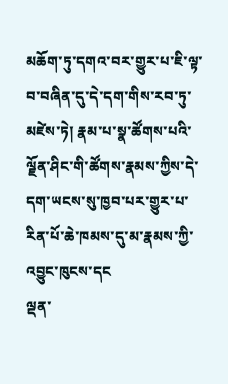མཆོག་ཏུ་དགའ་བར་གྱུར་པ་ཇི་ལྟ་བ་བཞིན་དུ་དེ་དག་གིས་རབ་ཏུ་མཛེས་ཏེ། རྣམ་པ་སྣ་ཚོགས་པའི་ལྗོན་ཤིང་གི་ཚོགས་རྣམས་ཀྱིས་དེ་དག་ཡངས་སུ་ཁྱབ་པར་གྱུར་པ་རིན་པོ་ཆེ་ཁམས་དུ་མ་རྣམས་ཀྱི་འབྱུང་ཁུངས་དང
ལྡན་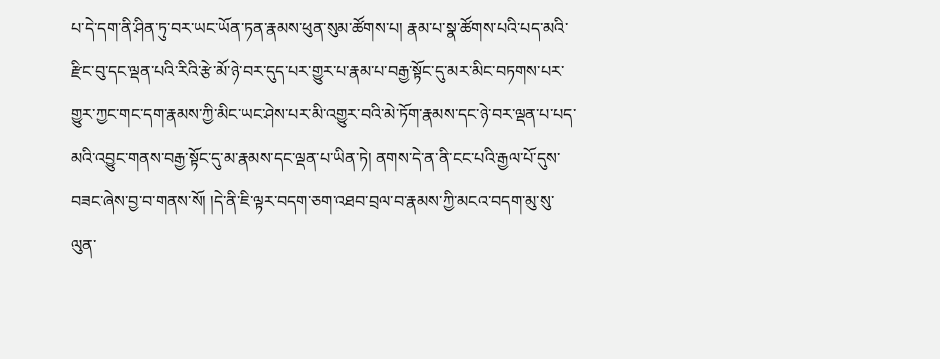པ་དེ་དག་ནི་ཤིན་ཏུ་བར་ཡང་ཡོན་ཏན་རྣམས་ཕུན་སུམ་ཚོགས་པ། རྣམ་པ་སྣ་ཚོགས་པའི་པད་མའི་རྫིང་བུ་དང་ལྡན་པའི་རིའི་རྩེ་མོ་ཉེ་བར་དུད་པར་གྱུར་པ་རྣམ་པ་བརྒྱ་སྟོང་དུ་མར་མིང་བཏགས་པར་གྱུར་ཀྱང་གང་དག་རྣམས་ཀྱི་མིང་ཡང་ཤེས་པར་མི་འགྱུར་བའི་མེ་ཏོག་རྣམས་དང་ཉེ་བར་ལྡན་པ་པད་མའི་འབྱུང་གནས་བརྒྱ་སྟོང་དུ་མ་རྣམས་དང་ལྡན་པ་ཡིན་ཏེ། ནགས་དེ་ན་ནི་ངང་པའི་རྒྱལ་པོ་དུས་བཟང་ཞེས་བྱ་བ་གནས་སོ། །དེ་ནི་ཇི་ལྟར་བདག་ཅག་འཐབ་བྲལ་བ་རྣམས་ཀྱི་མངའ་བདག་མུ་སུ་ལུན་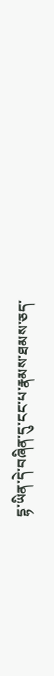དྷ་ཡིན་དེ་བཞིན་དུ་ངང་པ་རྣམས་ཐམས་ཅད་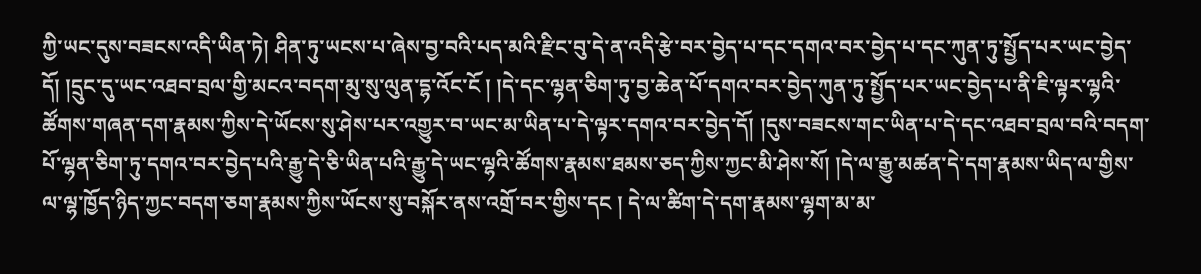ཀྱི་ཡང་དུས་བཟངས་འདི་ཡིན་ཏེ། ཤིན་ཏུ་ཡངས་པ་ཞེས་བྱ་བའི་པད་མའི་རྫིང་བུ་དེ་ན་འདི་རྩེ་བར་བྱེད་པ་དང་དགའ་བར་བྱེད་པ་དང་ཀུན་ཏུ་སྤྱོད་པར་ཡང་བྱེད་དོ། །དྲུང་དུ་ཡང་འཐབ་བྲལ་གྱི་མངའ་བདག་མུ་སུ་ལུན་དྷ་འོང་ངོ ། །དེ་དང་ལྷན་ཅིག་ཏུ་བྱ་ཆེན་པོ་དགའ་བར་བྱེད་ཀུན་ཏུ་སྤྱོད་པར་ཡང་བྱེད་པ་ནི་ཇི་ལྟར་ལྷའི་ཚོགས་གཞན་དག་རྣམས་ཀྱིས་དེ་ཡོངས་སུ་ཤེས་པར་འགྱུར་བ་ཡང་མ་ཡིན་པ་དེ་ལྟར་དགའ་བར་བྱེད་དོ། །དུས་བཟངས་གང་ཡིན་པ་དེ་དང་འཐབ་བྲལ་བའི་བདག་པོ་ལྷན་ཅིག་ཏུ་དགའ་བར་བྱེད་པའི་རྒྱུ་དེ་ཅི་ཡིན་པའི་རྒྱུ་དེ་ཡང་ལྷའི་ཚོགས་རྣམས་ཐམས་ཅད་ཀྱིས་ཀྱང་མི་ཤེས་སོ། །དེ་ལ་རྒྱུ་མཚན་དེ་དག་རྣམས་ཡིད་ལ་གྱིས་ལ་ལྷ་ཁྱོད་ཉིད་ཀྱང་བདག་ཅག་རྣམས་ཀྱིས་ཡོངས་སུ་བསྐོར་ནས་འགྲོ་བར་གྱིས་དང ། དེ་ལ་ཚིག་དེ་དག་རྣམས་ལྷག་མ་མ་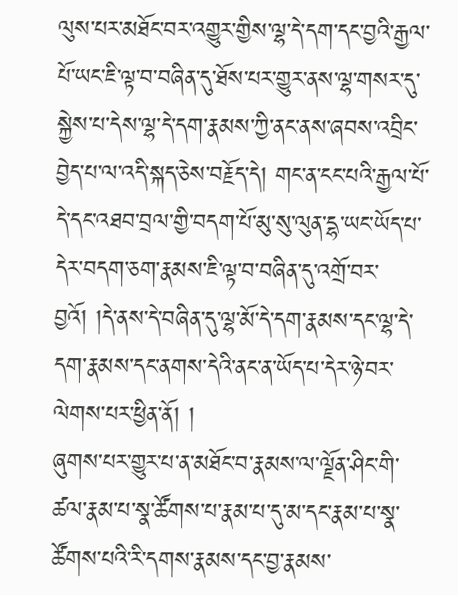ལུས་པར་མཐོང་བར་འགྱུར་གྱིས་ལྷ་དེ་དག་དང་བྱའི་རྒྱལ་པོ་ཡང་ཇི་ལྟ་བ་བཞིན་དུ་ཐོས་པར་གྱུར་ནས་ལྷ་གསར་དུ་སྐྱེས་པ་དེས་ལྷ་དེ་དག་རྣམས་ཀྱི་ནང་ནས་ཞབས་འབྲིང་བྱེད་པ་ལ་འདི་སྐད་ཅེས་བརྗོད་དེ། གང་ན་ངང་པའི་རྒྱལ་པོ་དེ་དང་འཐབ་བྲལ་གྱི་བདག་པོ་མུ་སུ་ལུན་དྷ་ཡང་ཡོད་པ་དེར་བདག་ཅག་རྣམས་ཇི་ལྟ་བ་བཞིན་དུ་འགྲོ་བར་བྱའོ། །དེ་ནས་དེ་བཞིན་དུ་ལྷ་མོ་དེ་དག་རྣམས་དང་ལྷ་དེ་དག་རྣམས་དང་ནགས་དེའི་ནང་ན་ཡོད་པ་དེར་ཉེ་བར་ལེགས་པར་ཕྱིན་ནོ། །
ཞུགས་པར་གྱུར་པ་ན་མཐོང་བ་རྣམས་ལ་ལྗོན་ཤིང་གི་ཚལ་རྣམ་པ་སྣ་ཚོགས་པ་རྣམ་པ་དུ་མ་དང་རྣམ་པ་སྣ་ཚོགས་པའི་རི་དགས་རྣམས་དང་བྱ་རྣམས་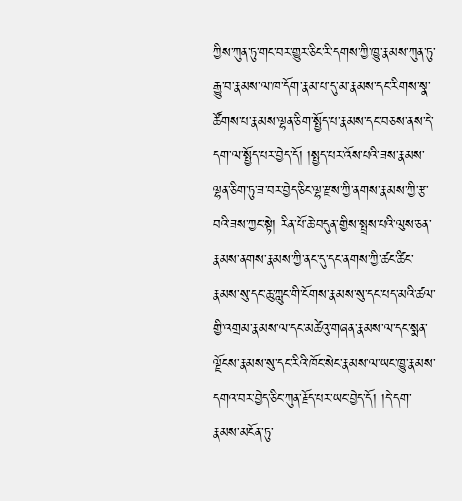ཀྱིས་ཀུན་ཏུ་གང་བར་གྱུར་ཅིང་རི་དགས་ཀྱི་ཁྱུ་རྣམས་ཀུན་ཏུ་རྒྱུ་བ་རྣམས་ལ་ཁ་དོག་རྣམ་པ་དུ་མ་རྣམས་དང་རིགས་སྣ་ཚོགས་པ་རྣམས་ལྷན་ཅིག་སྤྱོད་པ་རྣམས་དང་བཅས་ནས་དེ་དག་ལ་སྤྱོད་པར་བྱེད་དོ། །སྤྱད་པར་འོས་པའི་ཟས་རྣམས་ལྷན་ཅིག་ཏུ་ཟ་བར་བྱེད་ཅིང་ལྷ་རྫས་ཀྱི་ནགས་རྣམས་ཀྱི་རྩ་བའི་ཟས་ཀྱང་སྟེ། རིན་པོ་ཆེ་བདུན་གྱིས་སྤྲས་པའི་ལུས་ཅན་རྣམས་ནགས་རྣམས་ཀྱི་ནང་དུ་དང་ནགས་ཀྱི་ཚང་ཚིང་རྣམས་སུ་དང་ཆུ་ཀླུང་གི་ངོགས་རྣམས་སུ་དང་པད་མའི་ཚལ་གྱི་འགྲམ་རྣམས་ལ་དང་མཚེའུ་གཞན་རྣམས་ལ་དང་སྨན་ལྗོངས་རྣམས་སུ་དང་རིའི་ཁོང་སེང་རྣམས་ལ་ཡང་ཁྱུ་རྣམས་དགའ་བར་བྱེད་ཅིང་ཀུན་རྗོད་པར་ཡང་བྱེད་དོ། །དེ་དག་རྣམས་མངོན་ཏུ་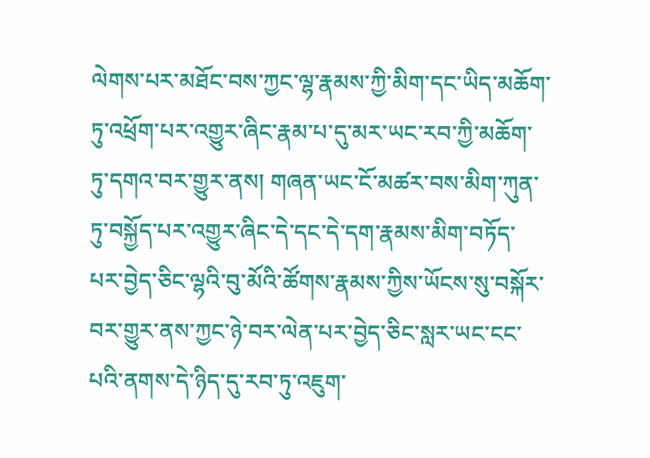ལེགས་པར་མཐོང་བས་ཀྱང་ལྷ་རྣམས་ཀྱི་མིག་དང་ཡིད་མཆོག་ཏུ་འཕྲོག་པར་འགྱུར་ཞིང་རྣམ་པ་དུ་མར་ཡང་རབ་ཀྱི་མཆོག་ཏུ་དགའ་བར་གྱུར་ནས། གཞན་ཡང་ངོ་མཚར་བས་མིག་ཀུན་ཏུ་བསྐྱོད་པར་འགྱུར་ཞིང་དེ་དང་དེ་དག་རྣམས་མིག་བཏོད་པར་བྱེད་ཅིང་ལྷའི་བུ་མོའི་ཚོགས་རྣམས་ཀྱིས་ཡོངས་སུ་བསྐོར་བར་གྱུར་ནས་ཀྱང་ཉེ་བར་ལེན་པར་བྱེད་ཅིང་སླར་ཡང་ངང་པའི་ནགས་དེ་ཉིད་དུ་རབ་ཏུ་འཇུག་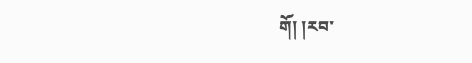གོ། །རབ་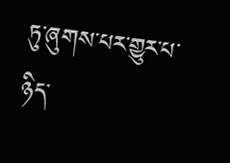ཏུ་ཞུགས་པར་གྱུར་པ་ཉིད་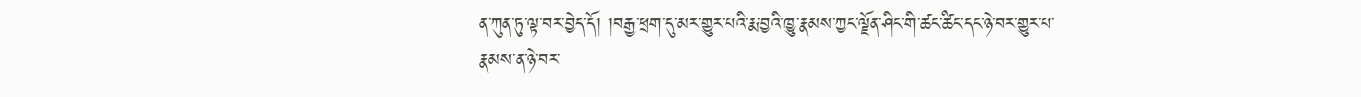ན་ཀུན་ཏུ་ལྟ་བར་བྱེད་དོ། །བརྒྱ་ཕྲག་དུ་མར་གྱུར་པའི་རྨ་བྱའི་ཁྱུ་རྣམས་ཀྱང་ལྗོན་ཤིང་གི་ཚང་ཚིང་དང་ཉེ་བར་གྱུར་པ་རྣམས་ན་ཉེ་བར་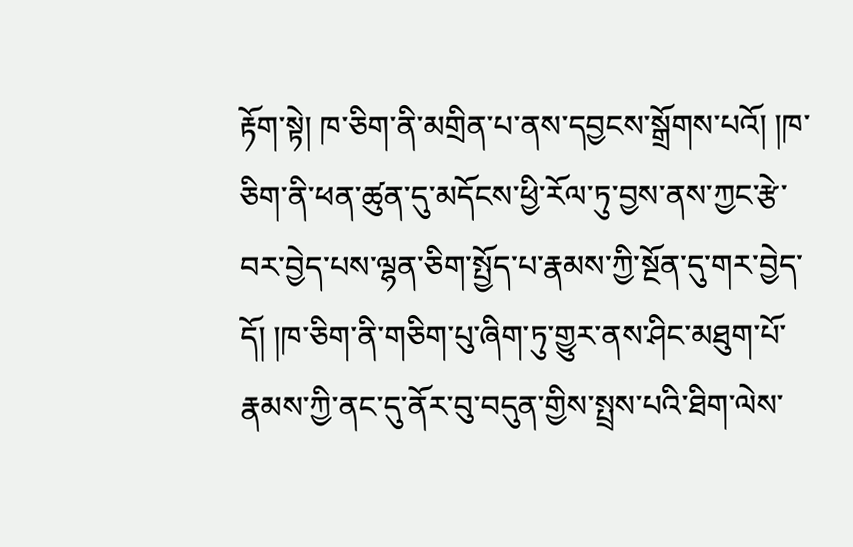རྟོག་སྟེ། ཁ་ཅིག་ནི་མགྲིན་པ་ནས་དབྱངས་སྒྲོགས་པའོ། །ཁ་ཅིག་ནི་ཕན་ཚུན་དུ་མདོངས་ཕྱི་རོལ་ཏུ་བྱས་ནས་ཀྱང་རྩེ་བར་བྱེད་པས་ལྷན་ཅིག་སྤྱོད་པ་རྣམས་ཀྱི་སྔོན་དུ་གར་བྱེད་དོ། །ཁ་ཅིག་ནི་གཅིག་པུ་ཞིག་ཏུ་གྱུར་ནས་ཤིང་མཐུག་པོ་རྣམས་ཀྱི་ནང་དུ་ནོར་བུ་བདུན་གྱིས་སྤྲས་པའི་ཐིག་ལེས་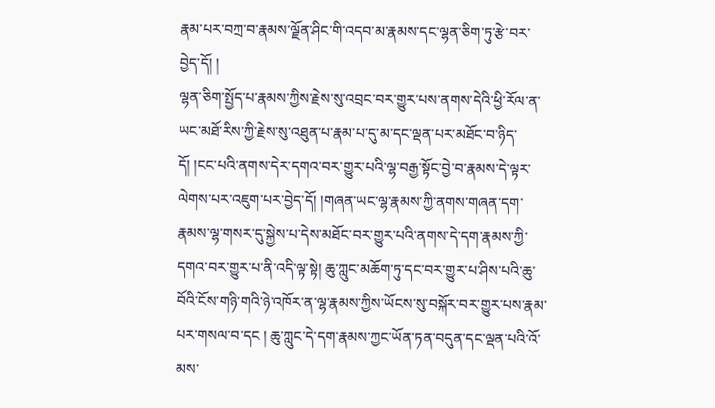རྣམ་པར་བཀྲ་བ་རྣམས་ལྗོན་ཤིང་གི་འདབ་མ་རྣམས་དང་ལྷན་ཅིག་ཏུ་རྩེ་བར་བྱེད་དོ། །
ལྷན་ཅིག་སྤྱོད་པ་རྣམས་ཀྱིས་རྗེས་སུ་འབྲང་བར་གྱུར་པས་ནགས་དེའི་ཕྱི་རོལ་ན་ཡང་མཐོ་རིས་ཀྱི་རྗེས་སུ་འཐུན་པ་རྣམ་པ་དུ་མ་དང་ལྡན་པར་མཐོང་བ་ཉིད་དོ། །ངང་པའི་ནགས་དེར་དགའ་བར་གྱུར་པའི་ལྷ་བརྒྱ་སྟོང་བྱེ་བ་རྣམས་དེ་ལྟར་ལེགས་པར་འཇུག་པར་བྱེད་དོ། །གཞན་ཡང་ལྷ་རྣམས་ཀྱི་ནགས་གཞན་དག་རྣམས་ལྷ་གསར་དུ་སྐྱེས་པ་དེས་མཐོང་བར་གྱུར་པའི་ནགས་དེ་དག་རྣམས་ཀྱི་དགའ་བར་གྱུར་པ་ནི་འདི་ལྟ་སྟེ། ཆུ་ཀླུང་མཆོག་ཏུ་དང་བར་གྱུར་པ་ཤིས་པའི་ཆུ་བོའི་ངོས་གཉི་གའི་ཉེ་འཁོར་ན་ལྷ་རྣམས་ཀྱིས་ཡོངས་སུ་བསྐོར་བར་གྱུར་པས་རྣམ་པར་གསལ་བ་དང ། ཆུ་ཀླུང་དེ་དག་རྣམས་ཀྱང་ཡོན་ཏན་བདུན་དང་ལྡན་པའི་འོ་མས་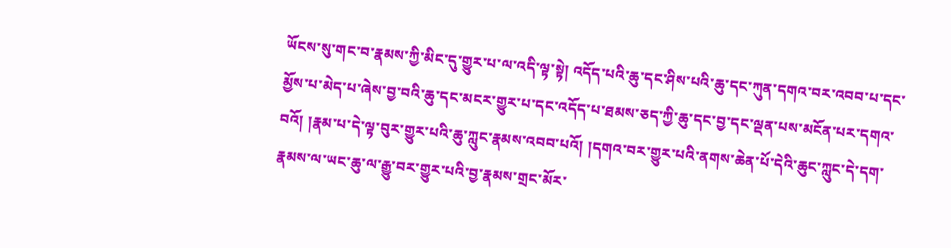ཡོངས་སུ་གང་བ་རྣམས་ཀྱི་མིང་དུ་གྱུར་པ་ལ་འདི་ལྟ་སྟེ། འདོད་པའི་ཆུ་དང་ཤིས་པའི་ཆུ་དང་ཀུན་དགའ་བར་འབབ་པ་དང་མྱོས་པ་མེད་པ་ཞེས་བྱ་བའི་ཆུ་དང་མངར་གྱུར་པ་དང་འདོད་པ་ཐམས་ཅད་ཀྱི་ཆུ་དང་བྱ་དང་ལྡན་པས་མངོན་པར་དགའ་བའོ། །རྣམ་པ་དེ་ལྟ་བུར་གྱུར་པའི་ཆུ་ཀླུང་རྣམས་འབབ་པའོ། །དགའ་བར་གྱུར་པའི་ནགས་ཆེན་པོ་དེའི་ཆུང་ཀླུང་དེ་དག་རྣམས་ལ་ཡང་ཆུ་ལ་རྒྱུ་བར་གྱུར་པའི་བྱ་རྣམས་གྲང་མོར་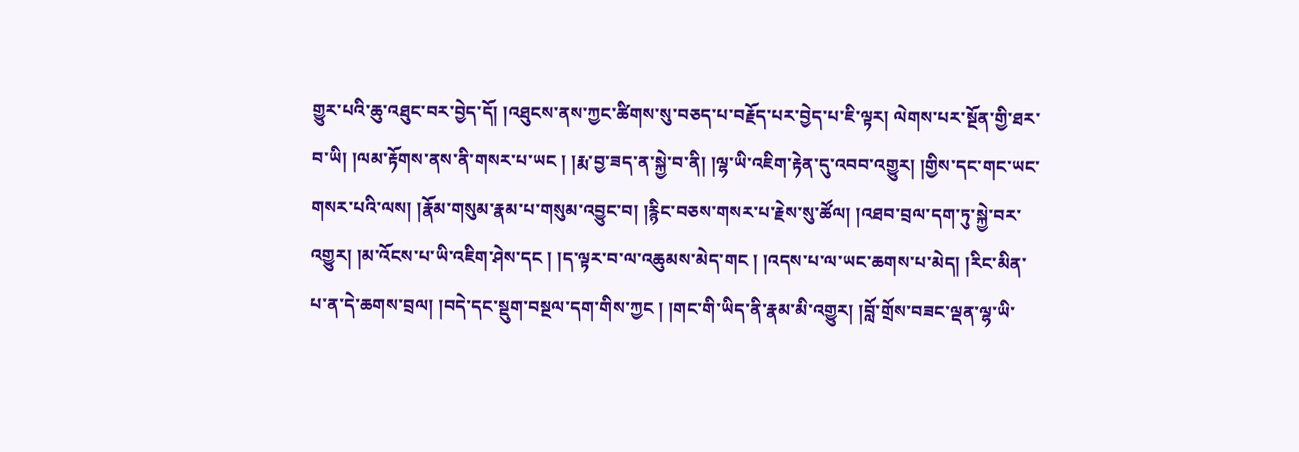གྱུར་པའི་ཆུ་འཐུང་བར་བྱེད་དོ། །འཐུངས་ནས་ཀྱང་ཚིགས་སུ་བཅད་པ་བརྗོད་པར་བྱེད་པ་ཇི་ལྟར། ལེགས་པར་སྔོན་གྱི་ཐར་བ་ཡི། །ལམ་རྟོགས་ནས་ནི་གསར་པ་ཡང ། །རྨ་བྱ་ཟད་ན་སྐྱེ་བ་ནི། །ལྷ་ཡི་འཇིག་རྟེན་དུ་འབབ་འགྱུར། །གྱིས་དང་གང་ཡང་གསར་པའི་ལས། །རྣོམ་གསུམ་རྣམ་པ་གསུམ་འབྱུང་བ། །རྙིང་བཅས་གསར་པ་རྗེས་སུ་ཚོལ། །འཐབ་བྲལ་དག་ཏུ་སྐྱེ་བར་འགྱུར། །མ་འོངས་པ་ཡི་འཇིག་ཤེས་དང ། །ད་ལྟར་བ་ལ་འཆུམས་མེད་གང ། །འདས་པ་ལ་ཡང་ཆགས་པ་མེད། །རིང་མིན་པ་ན་དེ་ཆགས་བྲལ། །བདེ་དང་སྡུག་བསྔལ་དག་གིས་ཀྱང ། །གང་གི་ཡིད་ནི་རྣམ་མི་འགྱུར། །བློ་གྲོས་བཟང་ལྡན་ལྷ་ཡི་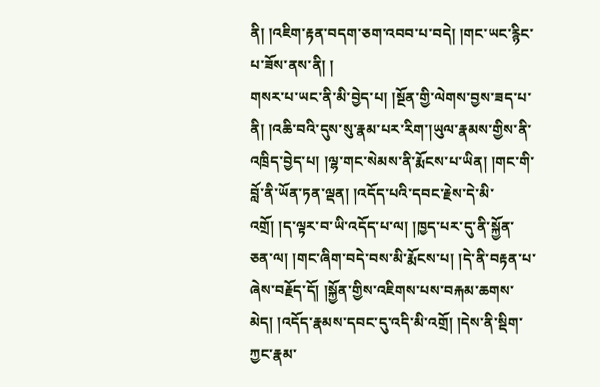ནི། །འཇིག་རྟན་བདག་ཅག་འབབ་པ་བདེ། །གང་ཡང་རྙིང་པ་ཟོས་ནས་ནི། །
གསར་པ་ཡང་ནི་མི་བྱེད་པ། །སྔོན་གྱི་ལེགས་བྱས་ཟད་པ་ནི། །འཆི་བའི་དུས་སུ་རྣམ་པར་རིག་།ཡུལ་རྣམས་གྱིས་ནི་འཁྲིད་བྱེད་པ། །ལྷ་གང་སེམས་ནི་རྨོངས་པ་ཡིན། །གང་གི་བློ་ནི་ཡོན་ཏན་ལྡན། །འདོད་པའི་དབང་རྗེས་དེ་མི་འགྲོ། །ད་ལྟར་བ་ཡི་འདོད་པ་ལ། །ཁྱད་པར་དུ་ནི་སྐྱོན་ཅན་ལ། །གང་ཞིག་བདེ་བས་མི་རྨོངས་པ། །དེ་ནི་བརྟན་པ་ཞེས་བརྗོད་དོ། །སྐྱོན་གྱིས་འཇིགས་པས་བརྐམ་ཆགས་མེད། །འདོད་རྣམས་དབང་དུ་འདི་མི་འགྲོ། །དེས་ནི་སྡིག་ཀྱང་རྣམ་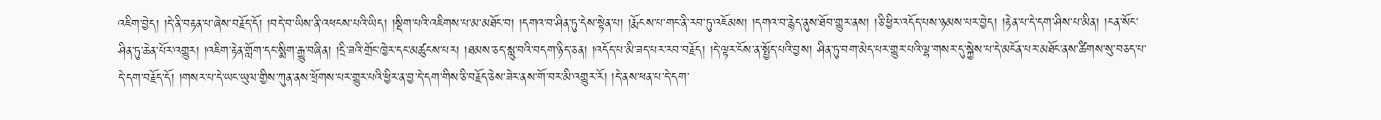འཇིག་བྱེད། །དེ་ནི་བརྟན་པ་ཞེས་བརྗོད་དོ། །བདེ་བ་ཡིས་ནི་འཕངས་པའི་ཡིད། །སྡིག་པའི་འཇིགས་པ་མ་མཐོང་བ། །དགའ་བ་ཤིན་ཏུ་དེས་སྟེན་པ། །རྨོངས་པ་གང་ནི་རབ་ཏུ་འཇོམས། །དགའ་བ་རྙེད་ནུས་ཐོབ་གྱུར་ནས། །ཅི་ཕྱིར་འདོད་པས་ཉམས་པར་བྱེད། །རྟེན་པ་དེ་དག་ཤིས་པ་མིན། །ངན་སོང་ཤིན་ཏུ་ཆེན་པོར་འགྱུར། །འཇིག་རྟེན་གློག་དང་སྨིག་རྒྱུ་བཞིན། །དྲི་ཟའི་གྲོང་ཁྱེར་དང་མཚུངས་པར། །ཐམས་ཅད་སླུ་བའི་བདག་ཉིད་ཅན། །འདོད་པ་མི་ཟད་པར་རབ་བརྗོད། །དེ་ལྟར་ངོས་ན་སྤྱོད་པའི་བྱས། ཤིན་ཏུ་བག་མེད་པར་གྱུར་པའི་ལྷ་གསར་དུ་སྐྱེས་པ་དེ་མངོན་པར་མཐོང་ནས་ཚིགས་སུ་བཅད་པ་དེ་དག་བརྗོད་དོ། །གསར་པ་དེ་ཡང་ཡུལ་གྱིས་ཀུན་ནས་ཕྲོགས་པར་གྱུར་པའི་ཕྱིར་ན་བྱ་དེ་དག་གིས་ཅི་བརྗོད་ཅེས་ཟེར་ནས་གོ་བར་མི་འགྱུར་རོ། །དེ་ནས་ཕན་པ་དེ་དག་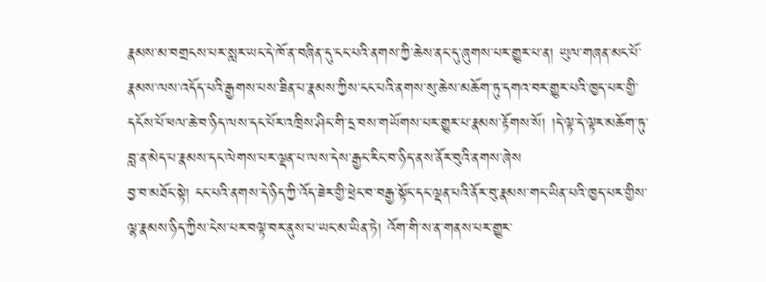རྣམས་མ་བགྲངས་པར་སླར་ཡང་དེ་ཁོ་ན་བཞིན་དུ་ངང་པའི་ནགས་ཀྱི་ཆེས་ནང་དུ་ཞུགས་པར་གྱུར་པ་ན། ཡུལ་གཞན་མང་པོ་རྣམས་ལས་འདོད་པའི་རྒྱགས་པས་ཟིན་པ་རྣམས་ཀྱིས་ངང་པའི་ནགས་སུ་ཆེས་མཆོག་ཏུ་དགའ་བར་གྱུར་པའི་ཁྱད་པར་གྱི་དངོས་པོ་ཕལ་ཆེ་བ་ཉིད་ལས་དང་པོར་འཁྲིས་ཤིང་གི་དྲ་བས་གཡོགས་པར་གྱུར་པ་རྣམས་རྟོགས་སོ། །དེ་ལྟ་དེ་ལྟར་མཆོག་ཏུ་བླ་ན་མེད་པ་རྣམས་དང་ལེགས་པར་ལྡན་པ་ལས་དེས་རྒྱང་རིང་བ་ཉིད་ནས་ནོར་བུའི་ནགས་ཞེས
བྱ་བ་མཐོང་སྟེ། ངང་པའི་ནགས་དེ་ཉིད་ཀྱི་འོད་ཟེར་གྱི་ཕྲེང་བ་བརྒྱ་སྟོང་དང་ལྡན་པའི་ནོར་བུ་རྣམས་གང་ཡིན་པའི་ཁྱད་པར་གྱིས་ལྷ་རྣམས་ཉིད་ཀྱིས་ངེས་པར་བལྟ་བར་ནུས་པ་ཡང་མ་ཡིན་ཏེ། འོག་གི་ས་ན་གནས་པར་གྱུར་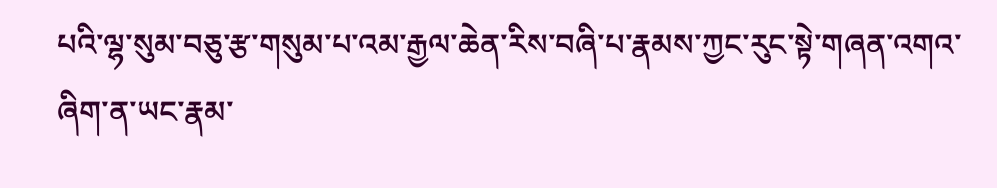པའི་ལྷ་སུམ་བཅུ་རྩ་གསུམ་པ་འམ་རྒྱལ་ཆེན་རིས་བཞི་པ་རྣམས་ཀྱང་རུང་སྟེ་གཞན་འགའ་ཞིག་ན་ཡང་རྣམ་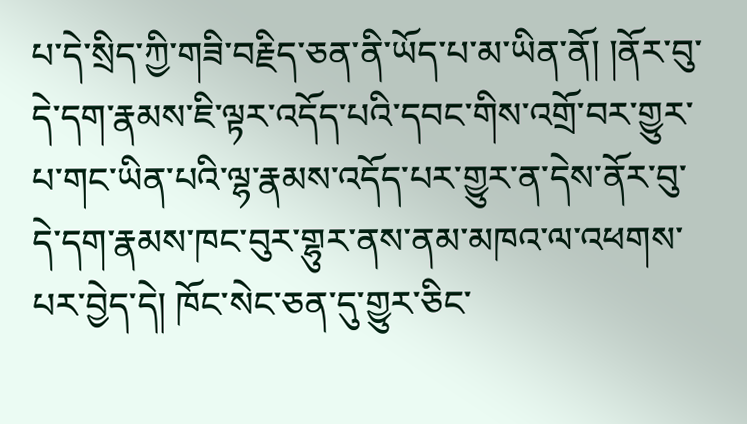པ་དེ་སྲིད་ཀྱི་གཟི་བརྗིད་ཅན་ནི་ཡོད་པ་མ་ཡིན་ནོ། །ནོར་བུ་དེ་དག་རྣམས་ཇི་ལྟར་འདོད་པའི་དབང་གིས་འགྲོ་བར་གྱུར་པ་གང་ཡིན་པའི་ལྷ་རྣམས་འདོད་པར་གྱུར་ན་དེས་ནོར་བུ་དེ་དག་རྣམས་ཁང་བུར་གྷུར་ནས་ནམ་མཁའ་ལ་འཕགས་པར་བྱེད་དེ། ཁོང་སེང་ཅན་དུ་གྱུར་ཅིང་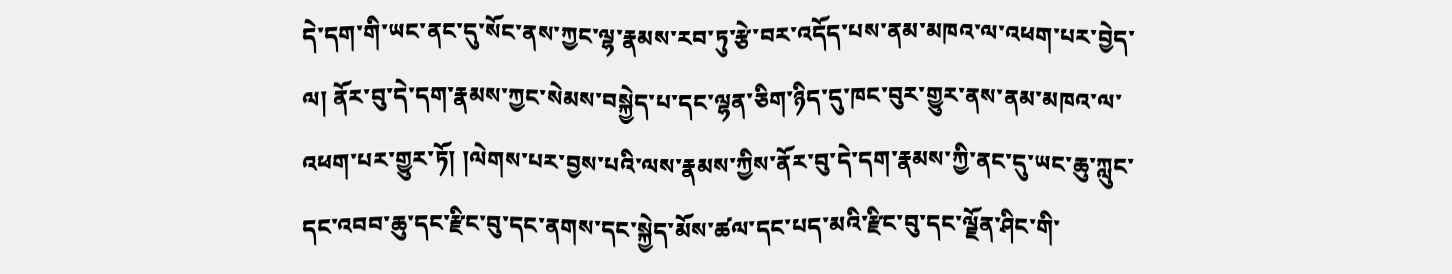དེ་དག་གི་ཡང་ནང་དུ་སོང་ནས་ཀྱང་ལྷ་རྣམས་རབ་ཏུ་རྩེ་བར་འདོད་པས་ནམ་མཁའ་ལ་འཕག་པར་བྱེད་ལ། ནོར་བུ་དེ་དག་རྣམས་ཀྱང་སེམས་བསྐྱེད་པ་དང་ལྷན་ཅིག་ཉིད་དུ་ཁང་བུར་གྱུར་ནས་ནམ་མཁའ་ལ་འཕག་པར་གྱུར་ཏོ། །ལེགས་པར་བྱས་པའི་ལས་རྣམས་ཀྱིས་ནོར་བུ་དེ་དག་རྣམས་ཀྱི་ནང་དུ་ཡང་ཆུ་ཀླུང་དང་འབབ་ཆུ་དང་རྫིང་བུ་དང་ནགས་དང་སྐྱེད་མོས་ཚལ་དང་པད་མའི་རྫིང་བུ་དང་ལྗོན་ཤིང་གི་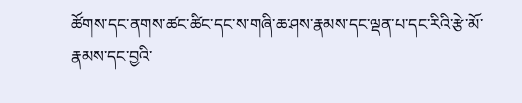ཚོགས་དང་ནགས་ཚང་ཚིང་དང་ས་གཞི་ཆ་ཤས་རྣམས་དང་ལྡན་པ་དང་རིའི་རྩེ་མོ་རྣམས་དང་བྱའི་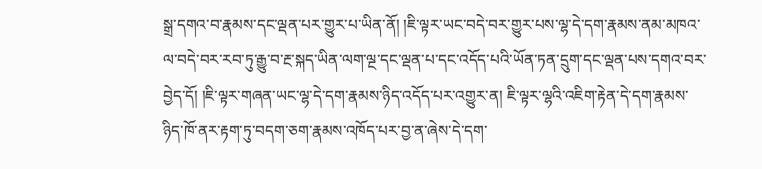སྒྲ་དགའ་བ་རྣམས་དང་ལྡན་པར་གྱུར་པ་ཡིན་ནོ། །ཇི་ལྟར་ཡང་བདེ་བར་གྱུར་པས་ལྷ་དེ་དག་རྣམས་ནམ་མཁའ་ལ་བདེ་བར་རབ་ཏུ་རྒྱུ་བ་རྔ་སྐད་ཡིན་ལག་ལྔ་དང་ལྡན་པ་དང་འདོད་པའི་ཡོན་ཏན་དྲུག་དང་ལྡན་པས་དགའ་བར་བྱེད་དོ། །ཇི་ལྟར་གཞན་ཡང་ལྷ་དེ་དག་རྣམས་ཉིད་འདོད་པར་འགྱུར་ན། ཇི་ལྟར་ལྷའི་འཇིག་རྟེན་དེ་དག་རྣམས་ཉིད་ཁོ་ནར་རྟག་ཏུ་བདག་ཅག་རྣམས་འཁོད་པར་བྱ་ན་ཞེས་དེ་དག་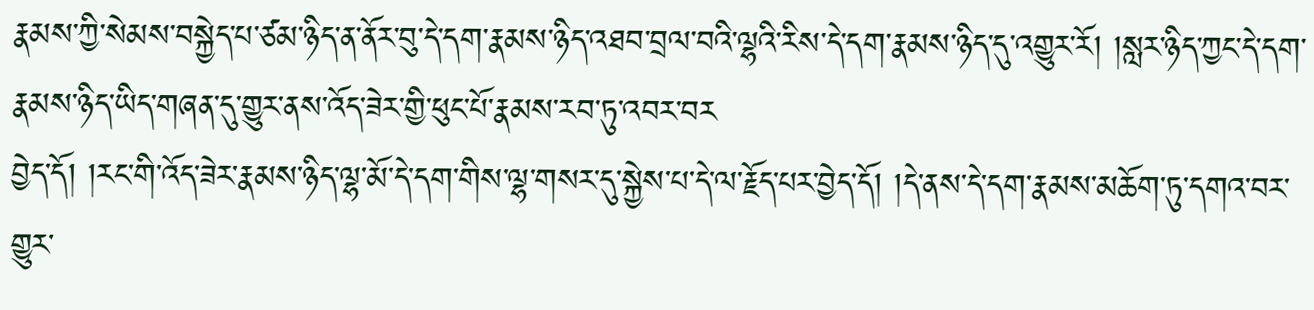རྣམས་ཀྱི་སེམས་བསྐྱེད་པ་ཙམ་ཉིད་ན་ནོར་བུ་དེ་དག་རྣམས་ཉིད་འཐབ་བྲལ་བའི་ལྷའི་རིས་དེ་དག་རྣམས་ཉིད་དུ་འགྱུར་རོ། །སླར་ཉིད་ཀྱང་དེ་དག་རྣམས་ཉིད་ཡིད་གཞན་དུ་གྱུར་ནས་འོད་ཟེར་གྱི་ཕུང་པོ་རྣམས་རབ་ཏུ་འབར་བར
བྱེད་དོ། །རང་གི་འོད་ཟེར་རྣམས་ཉིད་ལྷ་མོ་དེ་དག་གིས་ལྷ་གསར་དུ་སྐྱེས་པ་དེ་ལ་རྗོད་པར་བྱེད་དོ། །དེ་ནས་དེ་དག་རྣམས་མཆོག་ཏུ་དགའ་བར་གྱུར་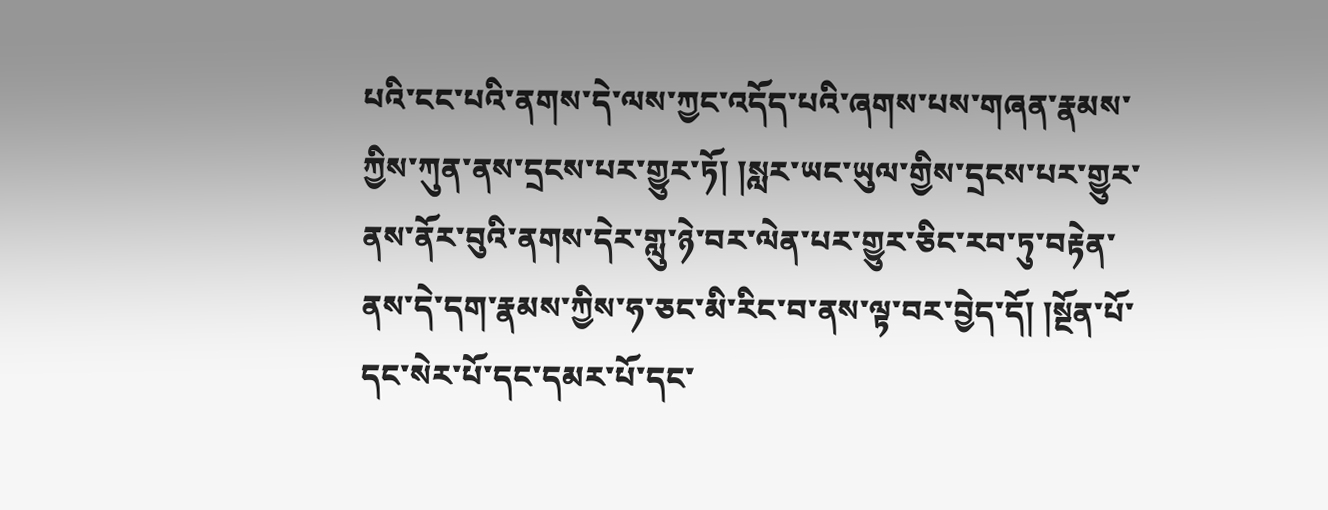པའི་ངང་པའི་ནགས་དེ་ལས་ཀྱང་འདོད་པའི་ཞགས་པས་གཞན་རྣམས་ཀྱིས་ཀུན་ནས་དྲངས་པར་གྱུར་ཏོ། །སླར་ཡང་ཡུལ་གྱིས་དྲངས་པར་གྱུར་ནས་ནོར་བུའི་ནགས་དེར་གླུ་ཉེ་བར་ལེན་པར་གྱུར་ཅིང་རབ་ཏུ་བརྟེན་ནས་དེ་དག་རྣམས་ཀྱིས་ཧ་ཅང་མི་རིང་བ་ནས་ལྟ་བར་བྱེད་དོ། །སྔོན་པོ་དང་སེར་པོ་དང་དམར་པོ་དང་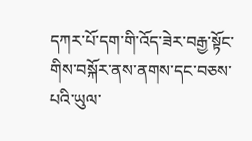དཀར་པོ་དག་གི་འོད་ཟེར་བརྒྱ་སྟོང་གིས་བསྐོར་ནས་ནགས་དང་བཅས་པའི་ཡུལ་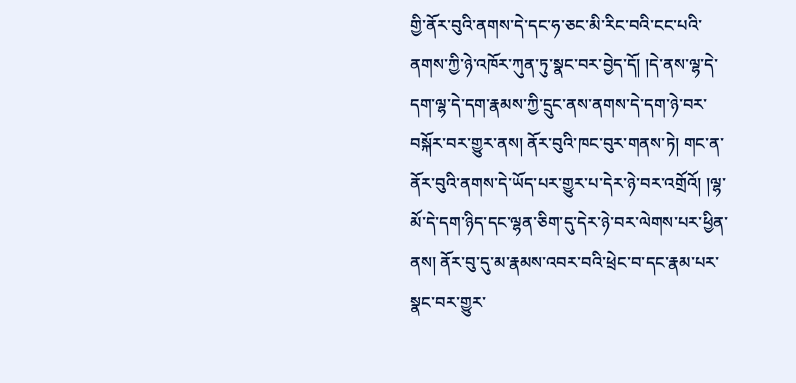གྱི་ནོར་བུའི་ནགས་དེ་དང་ཧ་ཅང་མི་རིང་བའི་ངང་པའི་ནགས་ཀྱི་ཉེ་འཁོར་ཀུན་ཏུ་སྣང་བར་བྱེད་དོ། །དེ་ནས་ལྷ་དེ་དག་ལྷ་དེ་དག་རྣམས་ཀྱི་དྲུང་ནས་ནགས་དེ་དག་ཉེ་བར་བསྐོར་བར་གྱུར་ནས། ནོར་བུའི་ཁང་བུར་གནས་ཏེ། གང་ན་ནོར་བུའི་ནགས་དེ་ཡོད་པར་གྱུར་པ་དེར་ཉེ་བར་འགྲོའོ། །ལྷ་མོ་དེ་དག་ཉིད་དང་ལྷན་ཅིག་དུ་དེར་ཉེ་བར་ལེགས་པར་ཕྱིན་ནས། ནོར་བུ་དུ་མ་རྣམས་འབར་བའི་ཕྲེང་བ་དང་རྣམ་པར་སྣང་བར་གྱུར་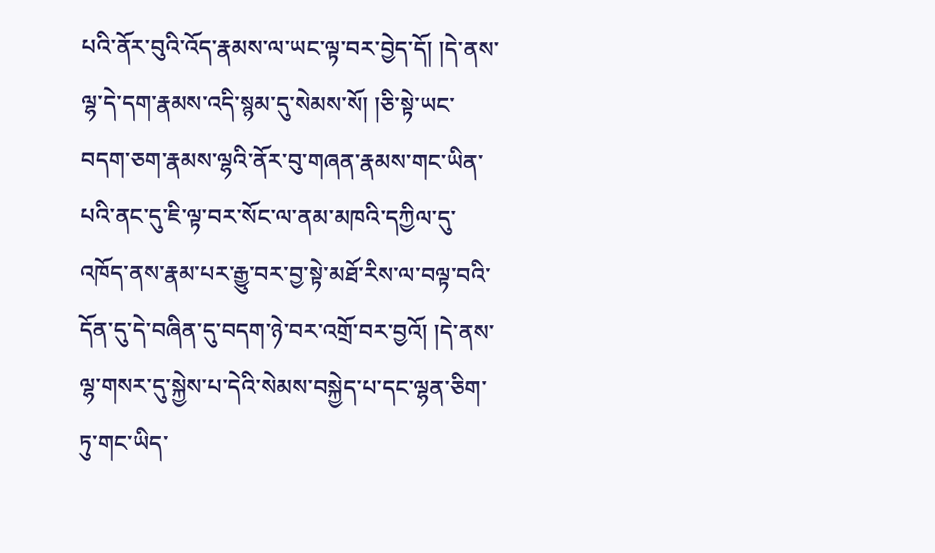པའི་ནོར་བུའི་འོད་རྣམས་ལ་ཡང་ལྟ་བར་བྱེད་དོ། །དེ་ནས་ལྷ་དེ་དག་རྣམས་འདི་སྙམ་དུ་སེམས་སོ། །ཅི་སྟེ་ཡང་བདག་ཅག་རྣམས་ལྷའི་ནོར་བུ་གཞན་རྣམས་གང་ཡིན་པའི་ནང་དུ་ཇི་ལྟ་བར་སོང་ལ་ནམ་མཁའི་དཀྱིལ་དུ་འཁོད་ནས་རྣམ་པར་རྒྱུ་བར་བྱ་སྟེ་མཐོ་རིས་ལ་བལྟ་བའི་དོན་དུ་དེ་བཞིན་དུ་བདག་ཉེ་བར་འགྲོ་བར་བྱའོ། །དེ་ནས་ལྷ་གསར་དུ་སྐྱེས་པ་དེའི་སེམས་བསྐྱེད་པ་དང་ལྷན་ཅིག་ཏུ་གང་ཡིད་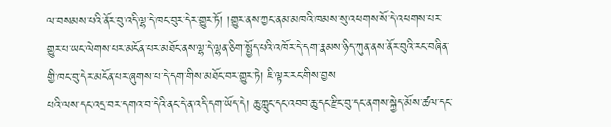ལ་བསམས་པའི་ནོར་བུ་འདི་ལྷ་དེ་ཁང་བུར་དེར་གྱུར་ཏོ། །གྱུར་ནས་ཀྱང་ནམ་མཁའི་ཁམས་སུ་འཕགས་སོ་དེ་འཕགས་པར་གྱུར་པ་ཡང་ལེགས་པར་མངོན་པར་མཐོང་ནས་ལྷ་དེ་ལྷན་ཅིག་སྤྱོད་པའི་འཁོར་དེ་དག་རྣམས་ཉིད་ཀུན་ནས་ནོར་བུའི་རང་བཞིན་གྱི་ཁང་བུ་དེར་མངོན་པར་ཞུགས་པ་དེ་དག་གིས་མཐོང་བར་གྱུར་ཏེ། ཇི་ལྟར་རང་གིས་བྱས
པའི་ལས་དང་འདྲ་བར་དགའ་བ་དེའི་ནང་དེ་ན་འདི་དག་ཡོད་དེ། ཆུ་ཀླུང་དང་འབབ་ཆུ་དང་རྫིང་བུ་དང་ནགས་སྐྱེད་མོས་ཚལ་དང་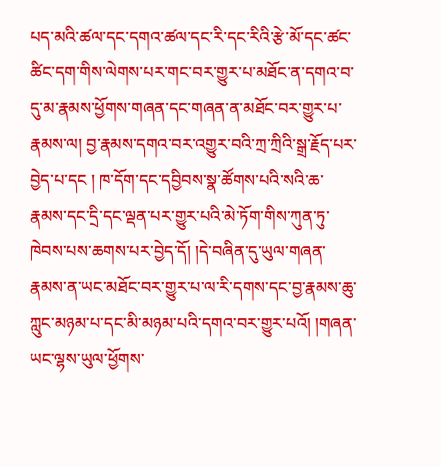པད་མའི་ཚལ་དང་དགའ་ཚལ་དང་རི་དང་རིའི་རྩེ་མོ་དང་ཚང་ཚིང་དག་གིས་ལེགས་པར་གང་བར་གྱུར་པ་མཐོང་ན་དགའ་བ་དུ་མ་རྣམས་ཕྱོགས་གཞན་དང་གཞན་ན་མཐོང་བར་གྱུར་པ་རྣམས་ལ། བྱ་རྣམས་དགའ་བར་འགྱུར་བའི་ཀྲ་ཀྲིའི་སྒྲ་རྗོད་པར་བྱེད་པ་དང ། ཁ་དོག་དང་དབྱིབས་སྣ་ཚོགས་པའི་སའི་ཆ་རྣམས་དང་དྲི་དང་ལྡན་པར་གྱུར་པའི་མེ་ཏོག་གིས་ཀུན་ཏུ་ཁེབས་པས་ཆགས་པར་བྱེད་དོ། །དེ་བཞིན་དུ་ཡུལ་གཞན་རྣམས་ན་ཡང་མཐོང་བར་གྱུར་པ་ལ་རི་དགས་དང་བྱ་རྣམས་ཆུ་ཀླུང་མཉམ་པ་དང་མི་མཉམ་པའི་དགའ་བར་གྱུར་པའོ། །གཞན་ཡང་ལྷས་ཡུལ་ཕྱོགས་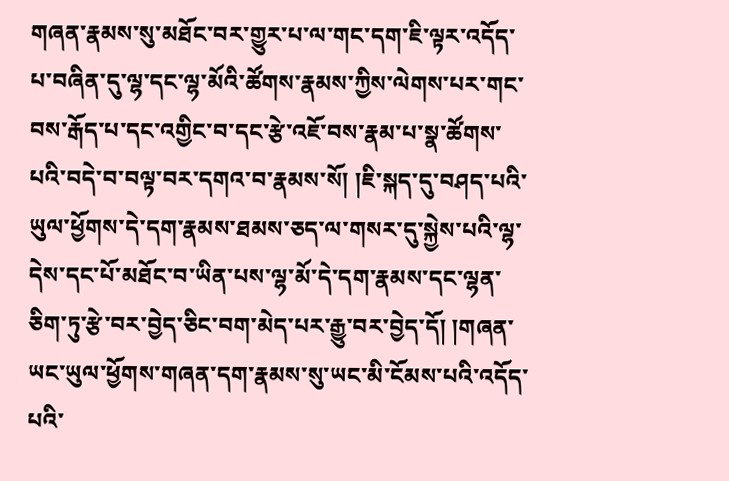གཞན་རྣམས་སུ་མཐོང་བར་གྱུར་པ་ལ་གང་དག་ཇི་ལྟར་འདོད་པ་བཞིན་དུ་ལྷ་དང་ལྷ་མོའི་ཚོགས་རྣམས་ཀྱིས་ལེགས་པར་གང་བས་རྒོད་པ་དང་འགྱིང་བ་དང་རྩེ་འཇོ་བས་རྣམ་པ་སྣ་ཚོགས་པའི་བདེ་བ་བལྟ་བར་དགའ་བ་རྣམས་སོ། །ཇི་སྐད་དུ་བཤད་པའི་ཡུལ་ཕྱོགས་དེ་དག་རྣམས་ཐམས་ཅད་ལ་གསར་དུ་སྐྱེས་པའི་ལྷ་དེས་དང་པོ་མཐོང་བ་ཡིན་པས་ལྷ་མོ་དེ་དག་རྣམས་དང་ལྷན་ཅིག་ཏུ་རྩེ་བར་བྱེད་ཅིང་བག་མེད་པར་རྒྱུ་བར་བྱེད་དོ། །གཞན་ཡང་ཡུལ་ཕྱོགས་གཞན་དག་རྣམས་སུ་ཡང་མི་ངོམས་པའི་འདོད་པའི་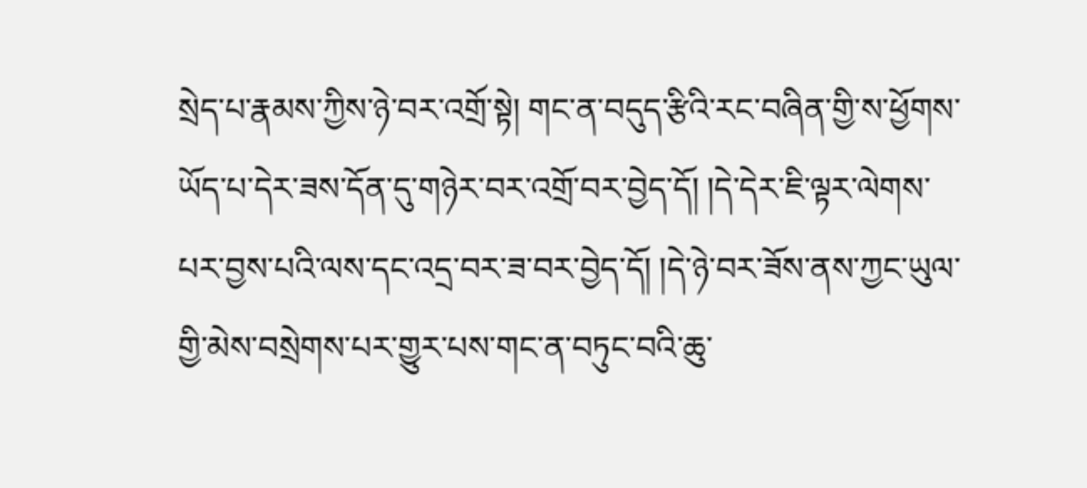སྲེད་པ་རྣམས་ཀྱིས་ཉེ་བར་འགྲོ་སྟེ། གང་ན་བདུད་རྩིའི་རང་བཞིན་གྱི་ས་ཕྱོགས་ཡོད་པ་དེར་ཟས་དོན་དུ་གཉེར་བར་འགྲོ་བར་བྱེད་དོ། །དེ་དེར་ཇི་ལྟར་ལེགས་པར་བྱས་པའི་ལས་དང་འདྲ་བར་ཟ་བར་བྱེད་དོ། །དེ་ཉེ་བར་ཟོས་ནས་ཀྱང་ཡུལ་གྱི་མེས་བསྲེགས་པར་གྱུར་པས་གང་ན་བཏུང་བའི་ཆུ་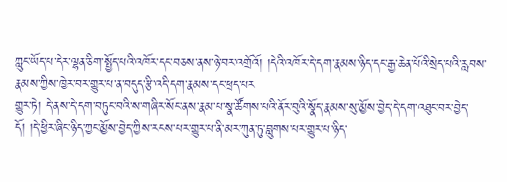ཀླུང་ཡོད་པ་དེར་ལྷན་ཅིག་སྤྱོད་པའི་འཁོར་དང་བཅས་ནས་ཉེ་བར་འགྲོའོ། །དེའི་འཁོར་དེ་དག་རྣམས་ཉིད་དང་རྒྱ་ཆེན་པོའི་སྲེད་པའི་རླབས་རྣམས་ཀྱིས་ཁྱེར་བར་གྱུར་པ་ན་བདུད་རྩི་འདི་དག་རྣམས་དང་ཕྲད་པར
གྱུར་ཏེ། དེ་ནས་དེ་དག་བཏུང་བའི་ས་གཞིར་སོང་ནས་རྣམ་པ་སྣ་ཚོགས་པའི་ནོར་བུའི་སྣོད་རྣམས་སུ་མྱོས་བྱེད་དེ་དག་འཐུང་བར་བྱེད་དོ། །དེ་ཕྱིར་ཞིང་ཉིད་ཀྱང་མྱོས་བྱེད་ཀྱིས་རངས་པར་གྱུར་པ་ནི་མར་ཀུན་ཏུ་བླུགས་པར་གྱུར་པ་ཉིད་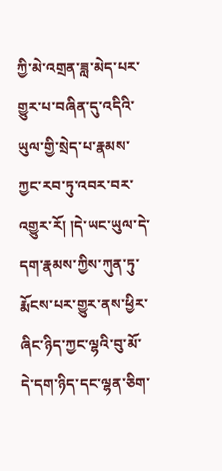ཀྱི་མེ་འགྲན་ཟླ་མེད་པར་གྱུར་པ་བཞིན་དུ་འདིའི་ཡུལ་གྱི་སྲེད་པ་རྣམས་ཀྱང་རབ་ཏུ་འབར་བར་འགྱུར་རོ། །དེ་ཡང་ཡུལ་དེ་དག་རྣམས་ཀྱིས་ཀུན་ཏུ་རྨོངས་པར་གྱུར་ནས་ཕྱིར་ཞིང་ཉིད་ཀྱང་ལྷའི་བུ་མོ་དེ་དག་ཉིད་དང་ལྷན་ཅིག་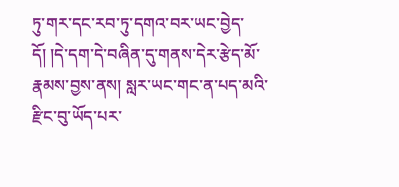ཏུ་གར་དང་རབ་ཏུ་དགའ་བར་ཡང་བྱེད་དོ། །དེ་དག་དེ་བཞིན་དུ་གནས་དེར་རྩེད་མོ་རྣམས་བྱས་ནས། སླར་ཡང་གང་ན་པད་མའི་རྫིང་བུ་ཡོད་པར་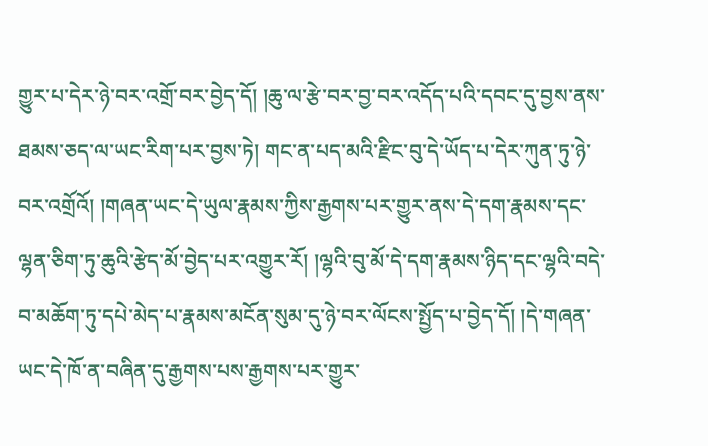གྱུར་པ་དེར་ཉེ་བར་འགྲོ་བར་བྱེད་དོ། །ཆུ་ལ་རྩེ་བར་བྱ་བར་འདོད་པའི་དབང་དུ་བྱས་ནས་ཐམས་ཅད་ལ་ཡང་རིག་པར་བྱས་ཏེ། གང་ན་པད་མའི་རྫིང་བུ་དེ་ཡོད་པ་དེར་ཀུན་ཏུ་ཉེ་བར་འགྲོའོ། །གཞན་ཡང་དེ་ཡུལ་རྣམས་ཀྱིས་རྒྱགས་པར་གྱུར་ནས་དེ་དག་རྣམས་དང་ལྷན་ཅིག་ཏུ་ཆུའི་རྩེད་མོ་བྱེད་པར་འགྱུར་རོ། །ལྷའི་བུ་མོ་དེ་དག་རྣམས་ཉིད་དང་ལྷའི་བདེ་བ་མཆོག་ཏུ་དཔེ་མེད་པ་རྣམས་མངོན་སུམ་དུ་ཉེ་བར་ལོངས་སྤྱོད་པ་བྱེད་དོ། །དེ་གཞན་ཡང་དེ་ཁོ་ན་བཞིན་དུ་རྒྱགས་པས་རྒྱགས་པར་གྱུར་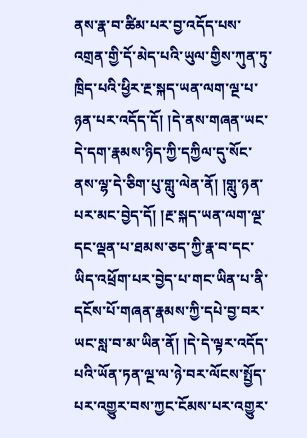ནས་རྣ་བ་ཚིམ་པར་བྱ་འདོད་པས་འགྲན་གྱི་དོ་མེད་པའི་ཡུལ་གྱིས་ཀུན་ཏུ་ཁྲིད་པའི་ཕྱིར་རྔ་སྐད་ཡན་ལག་ལྔ་པ་ཉན་པར་འདོད་དོ། །དེ་ནས་གཞན་ཡང་དེ་དག་རྣམས་ཉིད་ཀྱི་དཀྱིལ་དུ་སོང་ནས་ལྷ་དེ་ཅིག་པུ་གླུ་ལེན་ནོ། །གླུ་ཉན་པར་མང་བྱེད་དོ། །རྔ་སྐད་ཡན་ལག་ལྔ་དང་ལྡན་པ་ཐམས་ཅད་ཀྱི་རྣ་བ་དང་ཡིད་འཕྲོག་པར་བྱེད་པ་གང་ཡིན་པ་ནི་དངོས་པོ་གཞན་རྣམས་ཀྱི་དཔེ་བྱ་བར་ཡང་སླ་བ་མ་ཡིན་ནོ། །དེ་དེ་ལྟར་འདོད་པའི་ཡོན་ཏན་ལྔ་ལ་ཉེ་བར་ལོངས་སྤྱོད་པར་འགྱུར་བས་ཀྱང་ངོམས་པར་འགྱུར་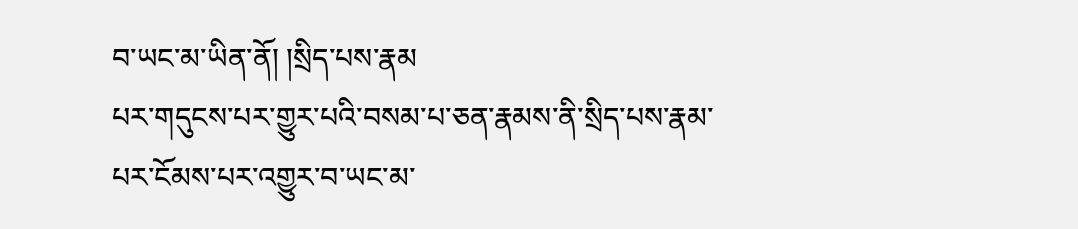བ་ཡང་མ་ཡིན་ནོ། །སྲིད་པས་རྣམ
པར་གདུངས་པར་གྱུར་པའི་བསམ་པ་ཅན་རྣམས་ནི་སྲིད་པས་རྣམ་པར་ངོམས་པར་འགྱུར་བ་ཡང་མ་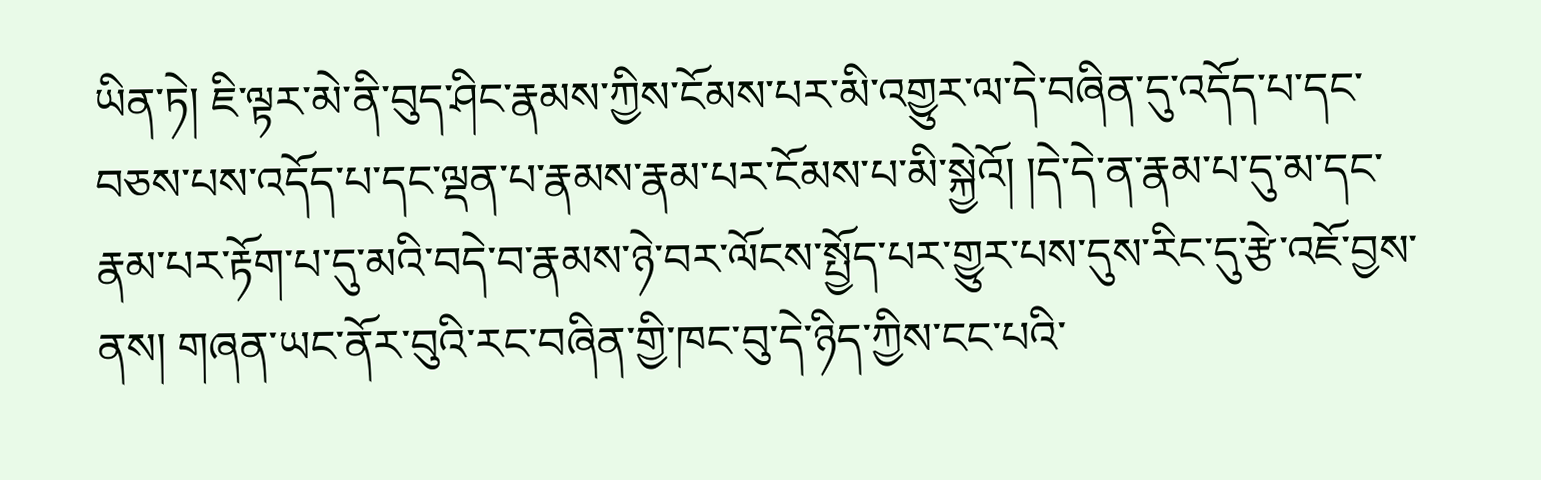ཡིན་ཏེ། ཇི་ལྟར་མེ་ནི་བུད་ཤིང་རྣམས་ཀྱིས་ངོམས་པར་མི་འགྱུར་ལ་དེ་བཞིན་དུ་འདོད་པ་དང་བཅས་པས་འདོད་པ་དང་ལྡན་པ་རྣམས་རྣམ་པར་ངོམས་པ་མི་སྐྱེའོ། །དེ་དེ་ན་རྣམ་པ་དུ་མ་དང་རྣམ་པར་རྟོག་པ་དུ་མའི་བདེ་བ་རྣམས་ཉེ་བར་ལོངས་སྤྱོད་པར་གྱུར་པས་དུས་རིང་དུ་རྩེ་འཇོ་བྱས་ནས། གཞན་ཡང་ནོར་བུའི་རང་བཞིན་གྱི་ཁང་བུ་དེ་ཉིད་ཀྱིས་ངང་པའི་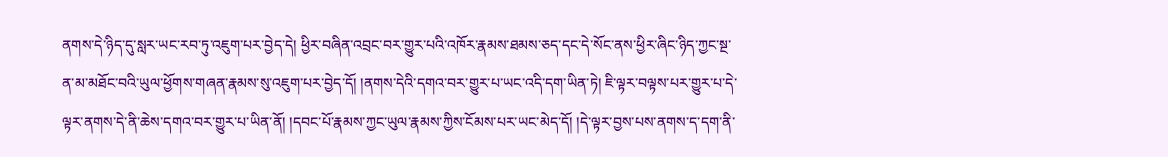ནགས་དེ་ཉིད་དུ་སླར་ཡང་རབ་ཏུ་འཇུག་པར་བྱེད་དེ། ཕྱིར་བཞིན་འབྲང་བར་གྱུར་པའི་འཁོར་རྣམས་ཐམས་ཅད་དང་དེ་སོང་ནས་ཕྱིར་ཞིང་ཉིད་ཀྱང་སྔ་ན་མ་མཐོང་བའི་ཡུལ་ཕྱོགས་གཞན་རྣམས་སུ་འཇུག་པར་བྱེད་དོ། །ནགས་དེའི་དགའ་བར་གྱུར་པ་ཡང་འདི་དག་ཡིན་ཏེ། ཇི་ལྟར་བལྟས་པར་གྱུར་པ་དེ་ལྟར་ནགས་དེ་ནི་ཆེས་དགའ་བར་གྱུར་པ་ཡིན་ནོ། །དབང་པོ་རྣམས་ཀྱང་ཡུལ་རྣམས་ཀྱིས་ངོམས་པར་ཡང་མེད་དོ། །དེ་ལྟར་བྱས་པས་ནགས་ད་དག་ནི་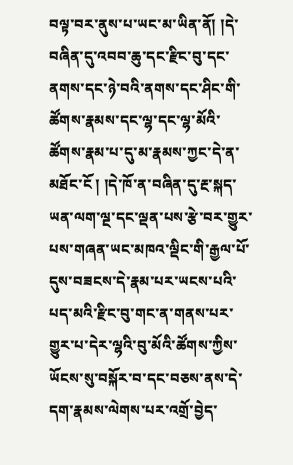བལྟ་བར་ནུས་པ་ཡང་མ་ཡིན་ནོ། །དེ་བཞིན་དུ་འབབ་ཆུ་དང་རྫིང་བུ་དང་ནགས་དང་ཉེ་བའི་ནགས་དང་ཤིང་གི་ཚོགས་རྣམས་དང་ལྷ་དང་ལྷ་མོའི་ཚོགས་རྣམ་པ་དུ་མ་རྣམས་ཀྱང་དེ་ན་མཐོང་ངོ ། །དེ་ཁོ་ན་བཞིན་དུ་རྔ་སྐད་ཡན་ལག་ལྔ་དང་ལྡན་པས་རྩེ་བར་གྱུར་པས་གཞན་ཡང་མཁའ་ལྡིང་གི་རྒྱལ་པོ་དུས་བཟངས་དེ་རྣམ་པར་ཡངས་པའི་པད་མའི་རྫིང་བུ་གང་ན་གནས་པར་གྱུར་པ་དེར་ལྷའི་བུ་མོའི་ཚོགས་ཀྱིས་ཡོངས་སུ་བསྐོར་བ་དང་བཅས་ནས་དེ་དག་རྣམས་ལེགས་པར་འགྲོ་བྱེད་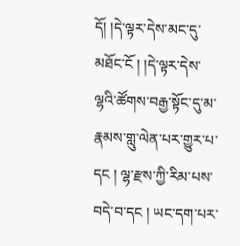དོ། །དེ་ལྟར་དེས་མང་དུ་མཐོང་ངོ ། །དེ་ལྟར་དེས་ལྷའི་ཚོགས་བརྒྱ་སྟོང་དུ་མ་རྣམས་གླུ་ལེན་པར་གྱུར་པ་དང ། ལྷ་རྫས་ཀྱི་རིམ་པས་བདེ་བ་དང ། ཡང་དག་པར་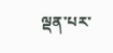ལྡན་པར་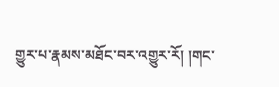གྱུར་པ་རྣམས་མཐོང་བར་འགྱུར་རོ། །གང་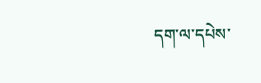དག་ལ་དཔེས་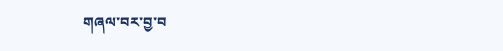གཞལ་བར་བྱ་བ